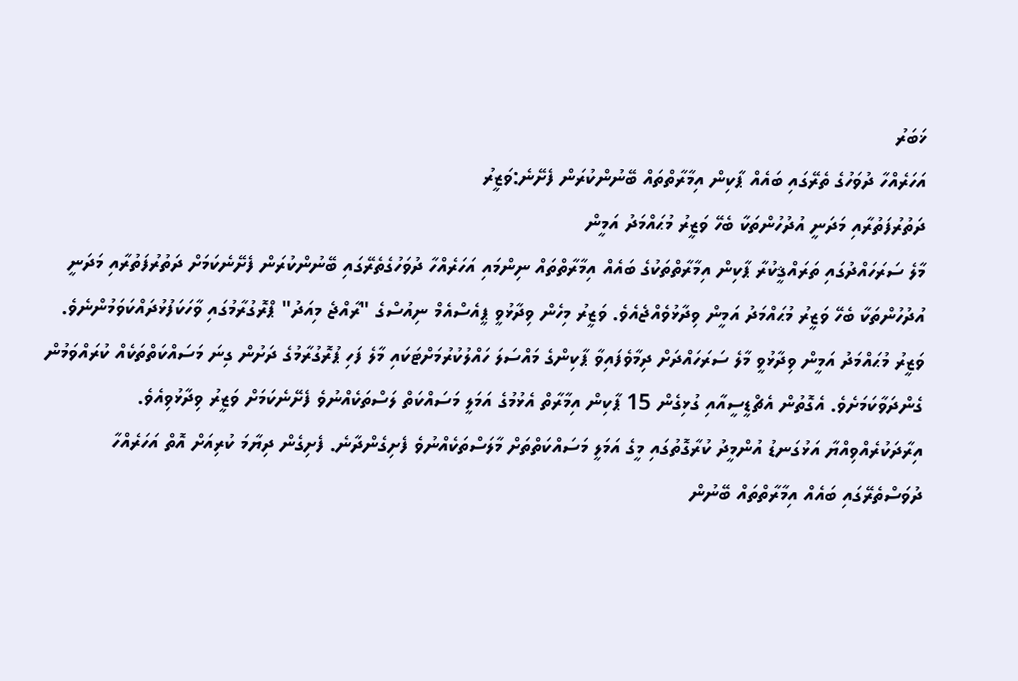ޚަބަރު
އަހަރެއްހާ ދުވަހުގެ ތެރޭގައި ބައެއް ޕާކިން އިމާރާތްތައް ބޭނުންކުރަން ފެށޭނެ:ވަޒީރު
ދަތުރުފަތުރާއި މަދަނީ އުދުހުންތަކާ ބެހޭ ވަޒީރު މުޙައްމަދު އަމީން
މާލެ ސަރަހައްދުގައި ތަރައްޤީކުރާ ޕާކިން އިމާރާތްތަކުގެ ބައެއް އިމާރާތްތައް ނިންމައި އަހަރެއްހާ ދުވަހުގެތެރޭގައި ބޭނުންކުރަން ފެށޭނެކަމަށް ދަތުރުފަތުރާއި މަދަނީ އުދުހުންތަކާ ބެހޭ ވަޒީރު މުޙައްމަދު އަމީން ވިދާޅުވެއްޖެއެވެ. ވަޒީރު މިހެން ވިދާޅުވީ ޕީއެސްއެމް ނިއުސްގެ "ރާއްޖެ މިއަދު" ޕްރޮގުރާމުގައި ވާހަކަފުޅުދައްކަވަމުންނެވެ.
ވަޒީރު މުޙައްމަދު އަމީން ވިދާޅުވީ މާލެ ސަރަހައްދަށް ދިމާވެފައިވާ ޕާކިންގެ މައްސަލަ ހައްލުކުރުމަށްޓަކައި މާލެ ފަހި ޕުރޮގުރާމުގެ ދަށުން ގިނަ މަސައްކަތްތަކެއް ކުރައްވަމުން ގެންދަވާކަމަށެވެ. އެގޮތުން އެޗްޑީސީއާއި ގުޅިގެން 15 ޕާކިން އިމާރާތް އެޅުމުގެ އަމަލީ މަސައްކަތް ލަސްތަކެއްނުވެ ފެށޭނެކަމަށް ވަޒީރު ވިދާޅުވިއެވެ.
އިރާދަކުރެއްވިއްޔާ އަޅުގަނޑު އުންމީދު ކުރާގޮތުގައި މީގެ އަމަލީ މަސައްކަތްތަށް މާލަސްތަކެއްނުވެ ފެށިގެންދާނެ. ފެށިގެން ދިޔާމަ ކުރިއަށް އޮތް އަހަރެއްހާ ދުވަސްތެރޭގައި ބައެއް އިމާރާތްތައް ބޭނުން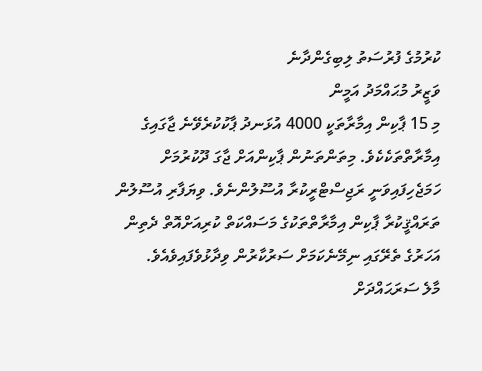ކުރުމުގެ ފުރުސަތު ލިބިގެންދާނެ
ވަޒީރު މުޙައްމަދު އަމީން
މި 15 ޕާކިން އިމާރާތަކީ 4000 އުޅަނދު ޕާކުކުރެވޭނެ ޖާގައިގެ އިމާރާތްތަކެކެވެ. މިތަންތަނުން ޕާކިންއަށް ޖާގަ ދޫކުރުމަށް ހަމަޖެހިފައިވަނީ ރަޖިސްޓްރީކުރާ އުސޫލުންނެވެ. ވިޔަފާރި އުސޫލުން ތަރައްޤީކުރާ ޕާކިން އިމާރާތްތަކުގެ މަސައްކަތް ކުރިއަށްއޮތް ދެތިން އަހަރުގެ ތެރޭގައި ނިމޭނެކަމަށް ސަރުކާރުން ވިދާޅުވެފައިވެއެވެ.
މާލެ ސަރަޙައްދަށް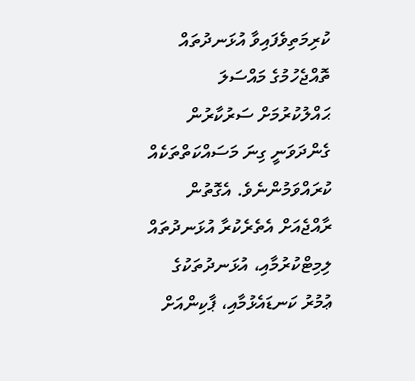ކުރިމަތިވެފައިވާ އުޅަނދުތައް ތޮއްޖެހުމުގެ މައްސަލަ ޙައްލުކުރުމަށް ސަރުކާރުން ގެންދަވަނީ ގިނަ މަސައްކަތްތަކެއް ކުރައްވަމުންނެވެ. އެގޮތުން ރާއްޖެއަށް އެތެރެކުރާ އުޅަނދުތައް ލިމިޓްކުރުމާއި، އުޅަނދުތަކުގެ ޢުމުރު ކަނޑައެޅުމާއި، ޕާކިންއަށް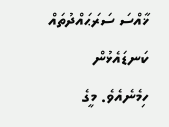ޚާއްސަ ސަރަޙައްދުތައް ކަނޑައެޅުން ހިމެނެއެވެ. މީގެ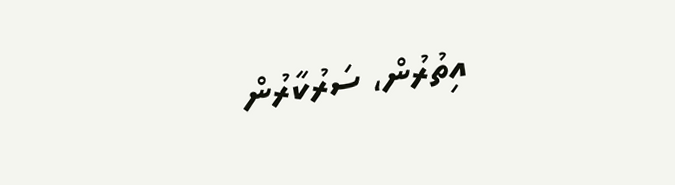އިތުރުން، ސަރުކާރުން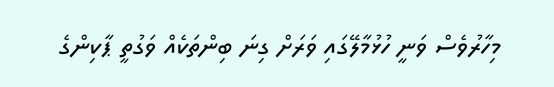މިހާރުވެސް ވަނީ ހުޅުމާލޭގައި ވަރަށް ގިނަ ބިންތަކެއް ވަގުތީ ޕާކިންގެ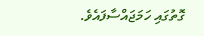ގޮތުގައި ހަމަޖައްސާފައެވެ.